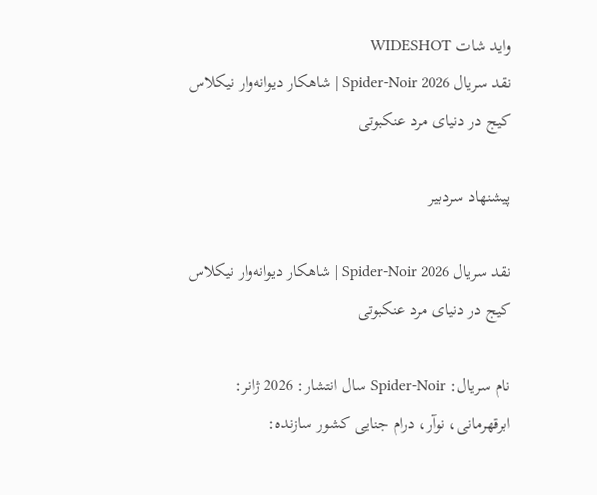واید شات WIDESHOT
نقد سریال Spider-Noir 2026 | شاهکار دیوانه‌وار نیکلاس کیج در دنیای مرد عنکبوتی

پیشنهاد سردبیر

نقد سریال Spider-Noir 2026 | شاهکار دیوانه‌وار نیکلاس کیج در دنیای مرد عنکبوتی

نام سریال: Spider-Noir سال انتشار: 2026 ژانر: ابرقهرمانی، نوآر، درام جنایی کشور سازنده: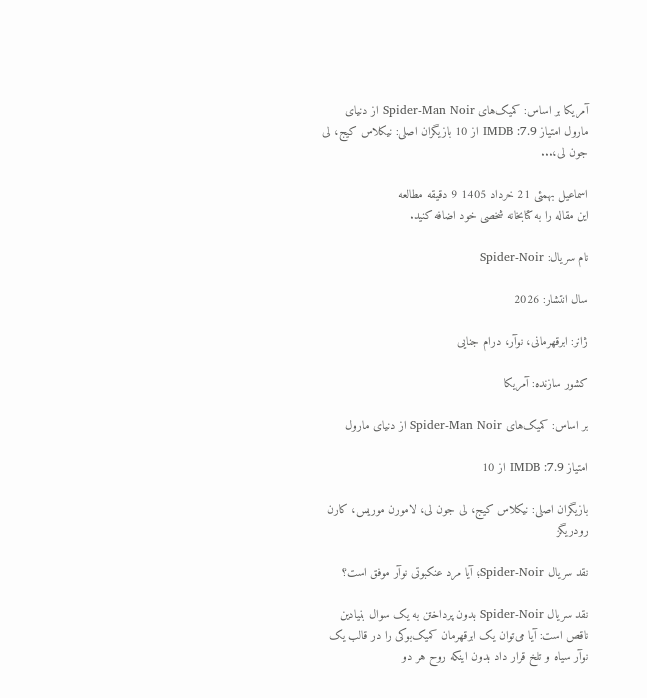آمریکا بر اساس: کمیک‌های Spider-Man Noir از دنیای مارول امتیاز IMDB :7.9 از 10 بازیگران اصلی: نیکلاس کیج، لی جون لی،...

اسماعیل بهمئی 21 خرداد 1405 9 دقیقه مطالعه
این مقاله را به کتابخانه شخصی خود اضافه کنید.

نام سریال: Spider-Noir

سال انتشار: 2026

ژانر: ابرقهرمانی، نوآر، درام جنایی

کشور سازنده: آمریکا

بر اساس: کمیک‌های Spider-Man Noir از دنیای مارول

امتیاز IMDB :7.9 از 10

بازیگران اصلی: نیکلاس کیج، لی جون لی، لامورن موریس، کارن رودریگز

نقد سریال Spider-Noir؛ آیا مرد عنکبوتی نوآر موفق است؟

نقد سریال Spider-Noir بدون پرداختن به یک سوال بنیادین ناقص است: آیا می‌توان یک ابرقهرمان کمیک‌بوکی را در قالب یک نوآر سیاه و تلخ قرار داد بدون اینکه روح هر دو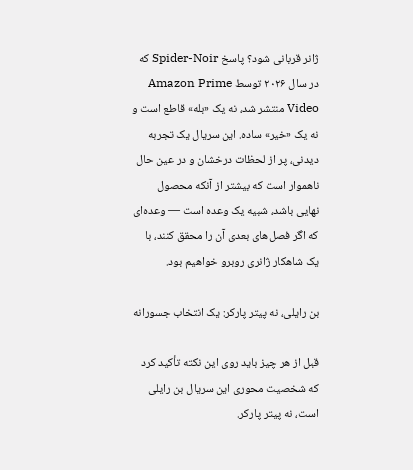ژانر قربانی شود؟ پاسخ Spider-Noir که در سال ۲۰۲۶ توسط Amazon Prime Video منتشر شد، نه یک «بله» قاطع است و نه یک «خیر» ساده. این سریال یک تجربه دیدنی، پر از لحظات درخشان و در عین حال ناهموار است که بیشتر از آنکه محصول نهایی باشد، شبیه یک وعده است — وعده‌ای که اگر فصل‌های بعدی آن را محقق کنند، با یک شاهکار ژانری روبرو خواهیم بود.

بن رایلی، نه پیتر پارکر: یک انتخاب جسورانه

قبل از هر چیز باید روی این نکته تأکید کرد که شخصیت محوری این سریال بن رایلی است، نه پیتر پارکر.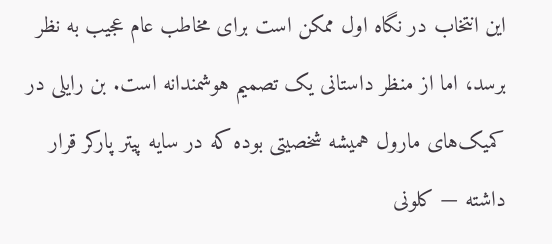این انتخاب در نگاه اول ممکن است برای مخاطب عام عجیب به نظر برسد، اما از منظر داستانی یک تصمیم هوشمندانه است. بن رایلی در کمیک‌های مارول همیشه شخصیتی بوده که در سایه پیتر پارکر قرار داشته — کلونی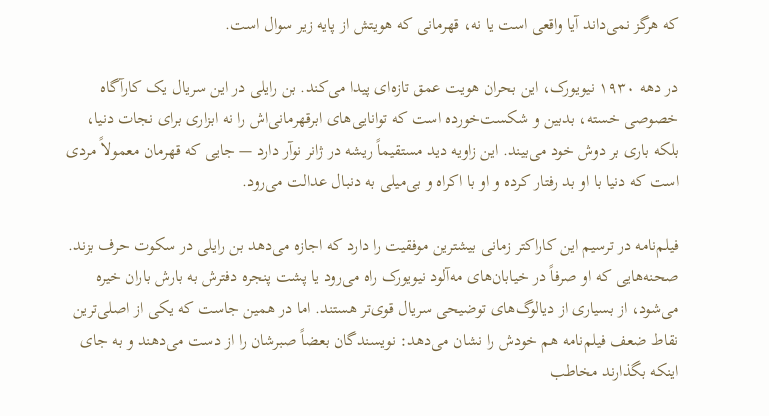که هرگز نمی‌داند آیا واقعی است یا نه، قهرمانی که هویتش از پایه زیر سوال است.

در دهه ۱۹۳۰ نیویورک، این بحران هویت عمق تازه‌ای پیدا می‌کند. بن رایلی در این سریال یک کارآگاه خصوصی خسته، بدبین و شکست‌خورده است که توانایی‌های ابرقهرمانی‌اش را نه ابزاری برای نجات دنیا، بلکه باری بر دوش خود می‌بیند. این زاویه دید مستقیماً ریشه در ژانر نوآر دارد — جایی که قهرمان معمولاً مردی است که دنیا با او بد رفتار کرده و او با اکراه و بی‌میلی به دنبال عدالت می‌رود.

فیلم‌نامه در ترسیم این کاراکتر زمانی بیشترین موفقیت را دارد که اجازه می‌دهد بن رایلی در سکوت حرف بزند. صحنه‌هایی که او صرفاً در خیابان‌های مه‌آلود نیویورک راه می‌رود یا پشت پنجره دفترش به بارش باران خیره می‌شود، از بسیاری از دیالوگ‌های توضیحی سریال قوی‌تر هستند. اما در همین جاست که یکی از اصلی‌ترین نقاط ضعف فیلم‌نامه هم خودش را نشان می‌دهد: نویسندگان بعضاً صبرشان را از دست می‌دهند و به جای اینکه بگذارند مخاطب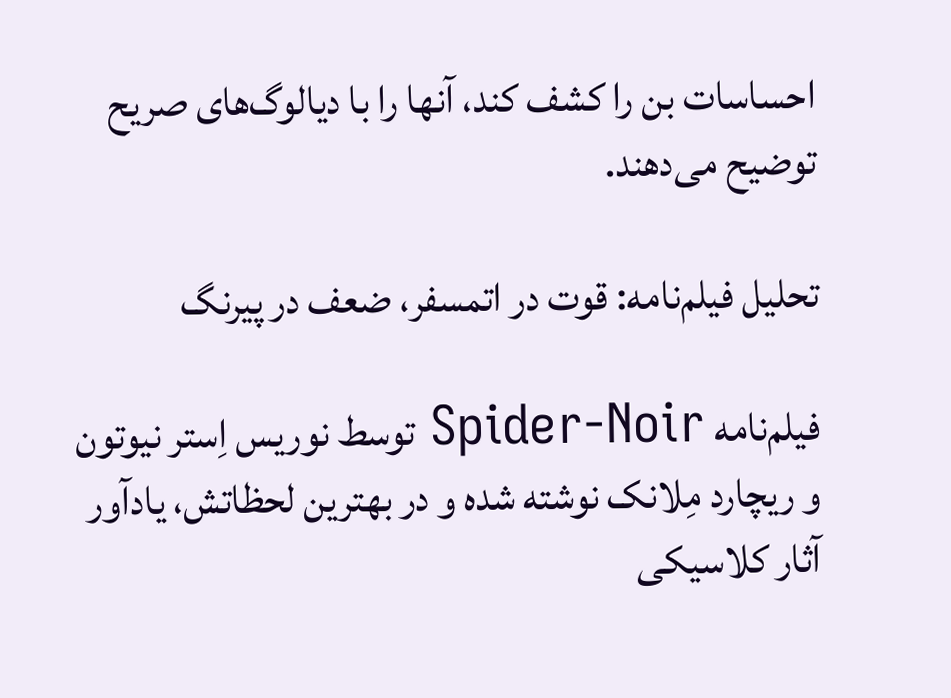احساسات بن را کشف کند، آنها را با دیالوگ‌های صریح توضیح می‌دهند.

تحلیل فیلم‌نامه: قوت در اتمسفر، ضعف در پیرنگ

فیلم‌نامه Spider-Noir توسط نوریس اِستر نیوتون و ریچارد مِلانک نوشته شده و در بهترین لحظاتش، یادآور آثار کلاسیکی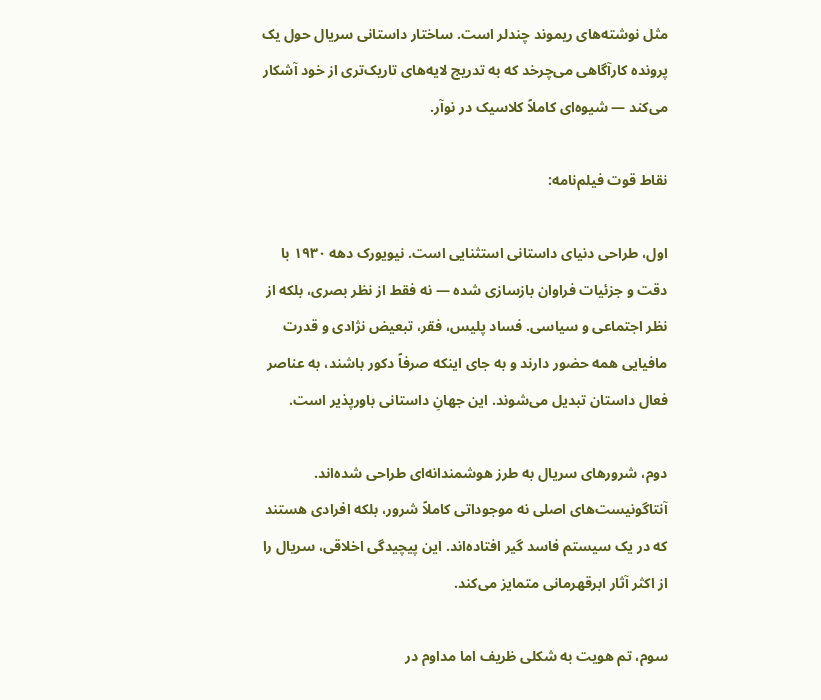مثل نوشته‌های ریموند چندلر است. ساختار داستانی سریال حول یک پرونده کارآگاهی می‌چرخد که به تدریج لایه‌های تاریک‌تری از خود آشکار می‌کند — شیوه‌ای کاملاً کلاسیک در نوآر.

نقاط قوت فیلم‌نامه:

اول، طراحی دنیای داستانی استثنایی است. نیویورک دهه ۱۹۳۰ با دقت و جزئیات فراوان بازسازی شده — نه فقط از نظر بصری، بلکه از نظر اجتماعی و سیاسی. فساد پلیس، فقر، تبعیض نژادی و قدرت مافیایی همه حضور دارند و به جای اینکه صرفاً دکور باشند، به عناصر فعال داستان تبدیل می‌شوند. این جهانِ داستانی باورپذیر است.

دوم، شرورهای سریال به طرز هوشمندانه‌ای طراحی شده‌اند. آنتاگونیست‌های اصلی نه موجوداتی کاملاً شرور، بلکه افرادی هستند که در یک سیستم فاسد گیر افتاده‌اند. این پیچیدگی اخلاقی، سریال را از اکثر آثار ابرقهرمانی متمایز می‌کند.

سوم، تم هویت به شکلی ظریف اما مداوم در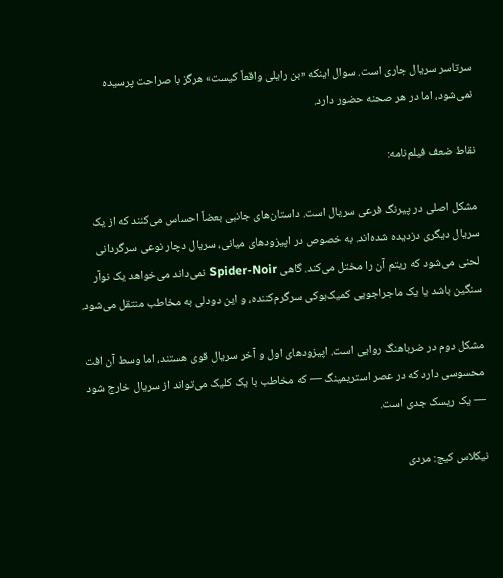سرتاسر سریال جاری است. سوال اینکه «بن رایلی واقعاً کیست» هرگز با صراحت پرسیده نمی‌شود، اما در هر صحنه حضور دارد.

نقاط ضعف فیلم‌نامه:

مشکل اصلی در پیرنگ فرعی سریال است. داستان‌های جانبی بعضاً احساس می‌کنند که از یک سریال دیگری دزدیده شده‌اند. به خصوص در اپیزودهای میانی، سریال دچار نوعی سرگردانی لحنی می‌شود که ریتم آن را مختل می‌کند. گاهی Spider-Noir نمی‌داند می‌خواهد یک نوآر سنگین باشد یا یک ماجراجویی کمیک‌بوکی سرگرم‌کننده، و این دودلی به مخاطب منتقل می‌شود.

مشکل دوم در ضرباهنگ روایی است. اپیزودهای اول و آخر سریال قوی هستند، اما وسط آن افت محسوسی دارد که در عصر استریمینگ — که مخاطب با یک کلیک می‌تواند از سریال خارج شود — یک ریسک جدی است.

نیکلاس کیج: مردی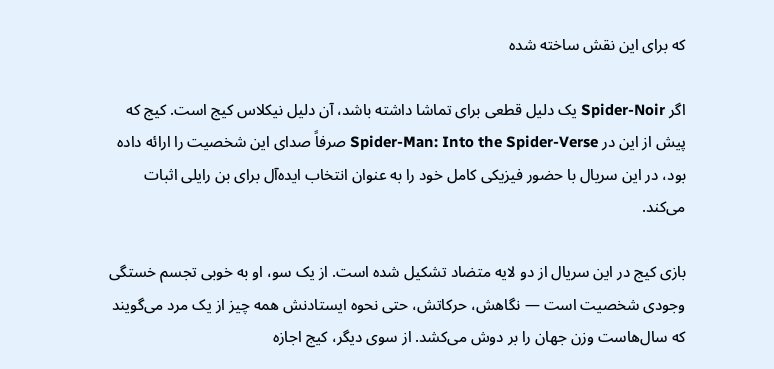که برای این نقش ساخته شده

اگر Spider-Noir یک دلیل قطعی برای تماشا داشته باشد، آن دلیل نیکلاس کیج است. کیج که پیش از این در Spider-Man: Into the Spider-Verse صرفاً صدای این شخصیت را ارائه داده بود، در این سریال با حضور فیزیکی کامل خود را به عنوان انتخاب ایده‌آل برای بن رایلی اثبات می‌کند.

بازی کیج در این سریال از دو لایه متضاد تشکیل شده است. از یک سو، او به خوبی تجسم خستگی وجودی شخصیت است — نگاهش، حرکاتش، حتی نحوه ایستادنش همه چیز از یک مرد می‌گویند که سال‌هاست وزن جهان را بر دوش می‌کشد. از سوی دیگر، کیج اجازه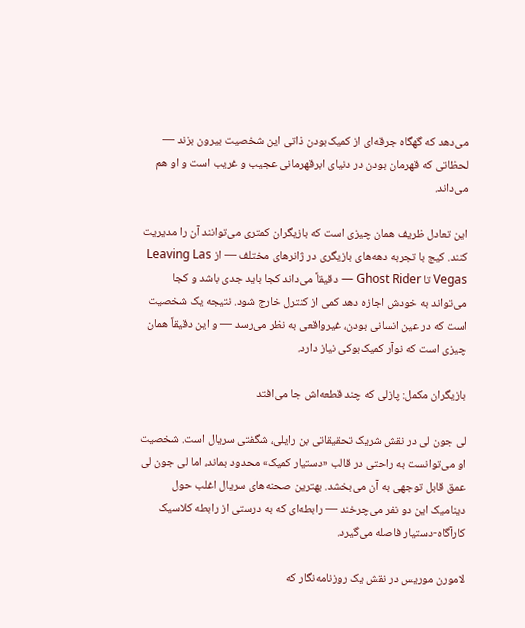می‌دهد که گهگاه جرقه‌ای از کمیک‌بودن ذاتی این شخصیت بیرون بزند — لحظاتی که قهرمان بودن در دنیای ابرقهرمانی عجیب و غریب است و او هم می‌داند.

این تعادل ظریف همان چیزی است که بازیگران کمتری می‌توانند آن را مدیریت کنند. کیج با تجربه دهه‌های بازیگری در ژانرهای مختلف — از Leaving Las Vegas تا Ghost Rider — دقیقاً می‌داند کجا باید جدی باشد و کجا می‌تواند به خودش اجازه دهد کمی از کنترل خارج شود. نتیجه یک شخصیت است که در عین انسانی بودن، غیرواقعی به نظر می‌رسد — و این دقیقاً همان چیزی است که نوآر کمیک‌بوکی نیاز دارد.

بازیگران مکمل: پازلی که چند قطعه‌اش جا می‌افتد

لی جون لی در نقش شریک تحقیقاتی بن رایلی، شگفتی سریال است. شخصیت او می‌توانست به راحتی در قالب «دستیار کمیک» محدود بماند، اما لی جون لی عمق قابل توجهی به آن می‌بخشد. بهترین صحنه‌های سریال اغلب حول دینامیک این دو نفر می‌چرخند — رابطه‌ای که به درستی از رابطه کلاسیک کارآگاه-دستیار فاصله می‌گیرد.

لامورن موریس در نقش یک روزنامه‌نگار که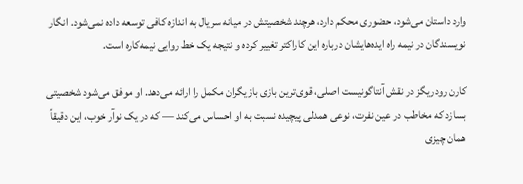وارد داستان می‌شود، حضوری محکم دارد، هرچند شخصیتش در میانه سریال به اندازه کافی توسعه داده نمی‌شود. انگار نویسندگان در نیمه راه ایده‌هایشان درباره این کاراکتر تغییر کرده و نتیجه یک خط روایی نیمه‌کاره است.

کارن رودریگز در نقش آنتاگونیست اصلی، قوی‌ترین بازی بازیگران مکمل را ارائه می‌دهد. او موفق می‌شود شخصیتی بسازد که مخاطب در عین نفرت، نوعی همدلی پیچیده نسبت به او احساس می‌کند — که در یک نوآر خوب، این دقیقاً همان چیزی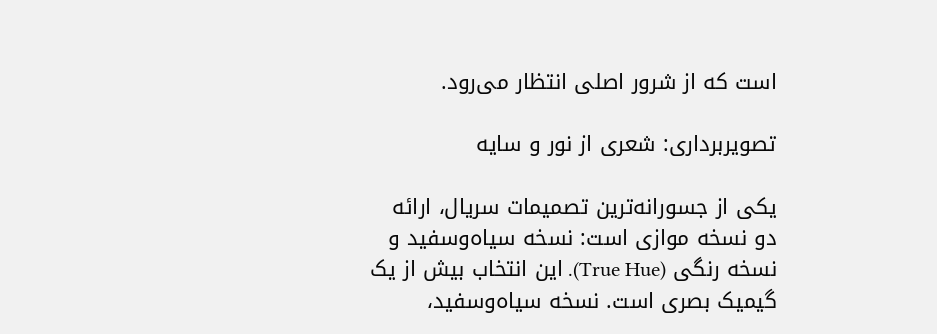است که از شرور اصلی انتظار می‌رود.

تصویربرداری: شعری از نور و سایه

یکی از جسورانه‌ترین تصمیمات سریال، ارائه دو نسخه موازی است: نسخه سیاه‌وسفید و نسخه رنگی (True Hue). این انتخاب بیش از یک گیمیک بصری است. نسخه سیاه‌وسفید،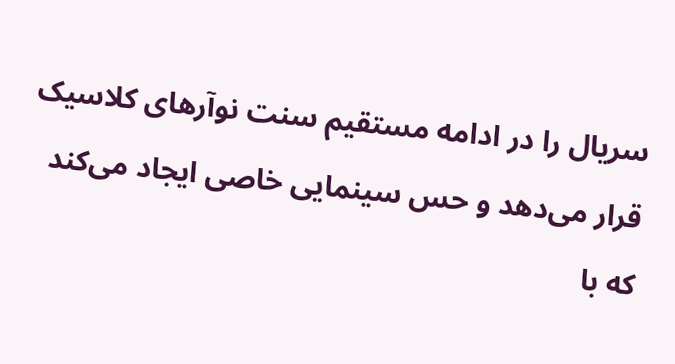سریال را در ادامه مستقیم سنت نوآرهای کلاسیک قرار می‌دهد و حس سینمایی خاصی ایجاد می‌کند که با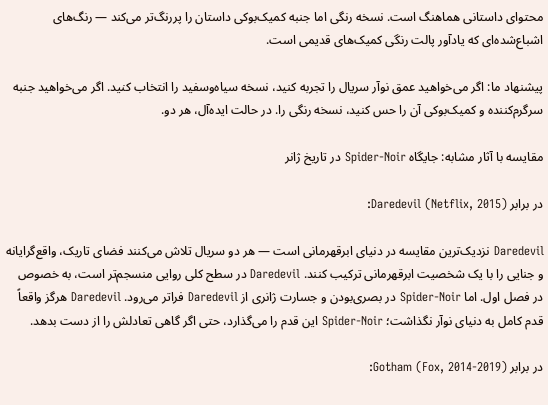محتوای داستانی هماهنگ است. نسخه رنگی اما جنبه کمیک‌بوکی داستان را پررنگ‌تر می‌کند — رنگ‌های اشباع‌شده‌ای که یادآور پالت رنگی کمیک‌های قدیمی است.

پیشنهاد ما: اگر می‌خواهید عمق نوآر سریال را تجربه کنید، نسخه سیاه‌وسفید را انتخاب کنید. اگر می‌خواهید جنبه سرگرم‌کننده و کمیک‌بوکی آن را حس کنید، نسخه رنگی را. در حالت ایده‌آل، هر دو.

مقایسه با آثار مشابه: جایگاه Spider-Noir در تاریخ ژانر

در برابر Daredevil (Netflix, 2015):

Daredevil نزدیک‌ترین مقایسه در دنیای ابرقهرمانی است — هر دو سریال تلاش می‌کنند فضای تاریک، واقع‌گرایانه و جنایی را با یک شخصیت ابرقهرمانی ترکیب کنند. Daredevil در سطح کلی روایی منسجم‌تر است، به خصوص در فصل اول. اما Spider-Noir در بصری‌بودن و جسارت ژانری از Daredevil فراتر می‌رود. Daredevil هرگز واقعاً قدم کامل به دنیای نوآر نگذاشت؛ Spider-Noir این قدم را می‌گذارد، حتی اگر گاهی تعادلش را از دست بدهد.

در برابر Gotham (Fox, 2014-2019):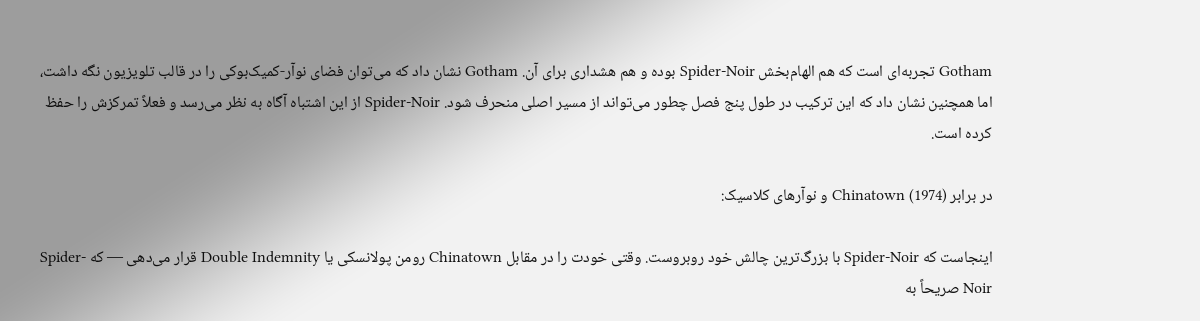Gotham تجربه‌ای است که هم الهام‌بخش Spider-Noir بوده و هم هشداری برای آن. Gotham نشان داد که می‌توان فضای نوآر-کمیک‌بوکی را در قالب تلویزیون نگه داشت، اما همچنین نشان داد که این ترکیب در طول پنج فصل چطور می‌تواند از مسیر اصلی منحرف شود. Spider-Noir از این اشتباه آگاه به نظر می‌رسد و فعلاً تمرکزش را حفظ کرده است.

در برابر Chinatown (1974) و نوآرهای کلاسیک:

اینجاست که Spider-Noir با بزرگ‌ترین چالش خود روبروست. وقتی خودت را در مقابل Chinatown رومن پولانسکی یا Double Indemnity قرار می‌دهی — که Spider-Noir صریحاً به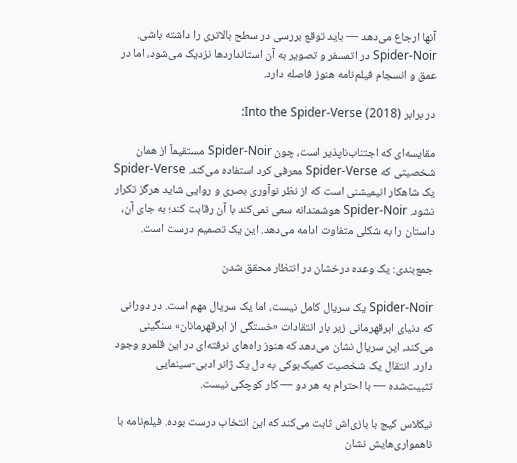آنها ارجاع می‌دهد — باید توقع بررسی در سطح بالاتری را داشته باشی. Spider-Noir در اتمسفر و تصویر به آن استانداردها نزدیک می‌شود، اما در عمق و انسجام فیلم‌نامه هنوز فاصله دارد.

در برابر Into the Spider-Verse (2018):

مقایسه‌ای که اجتناب‌ناپذیر است، چون Spider-Noir مستقیماً از همان شخصیتی که Spider-Verse معرفی کرد استفاده می‌کند. Spider-Verse یک شاهکار انیمیشنی است که از نظر نوآوری بصری و روایی شاید هرگز تکرار نشود. Spider-Noir هوشمندانه سعی نمی‌کند با آن رقابت کند؛ به جای آن، داستان را به شکلی متفاوت ادامه می‌دهد. این یک تصمیم درست است.

جمع‌بندی: یک وعده درخشان در انتظار محقق شدن

Spider-Noir یک سریال کامل نیست، اما یک سریال مهم است. در دورانی که دنیای ابرقهرمانی زیر بار انتقادات «خستگی از ابرقهرمانان» سنگینی می‌کند، این سریال نشان می‌دهد که هنوز راه‌های نرفته‌ای در این قلمرو وجود دارد. انتقال یک شخصیت کمیک‌بوکی به دل یک ژانر ادبی-سینمایی تثبیت‌شده — با احترام به هر دو — کار کوچکی نیست.

نیکلاس کیج با بازی‌اش ثابت می‌کند که این انتخاب درست بوده. فیلم‌نامه با ناهمواری‌هایش نشان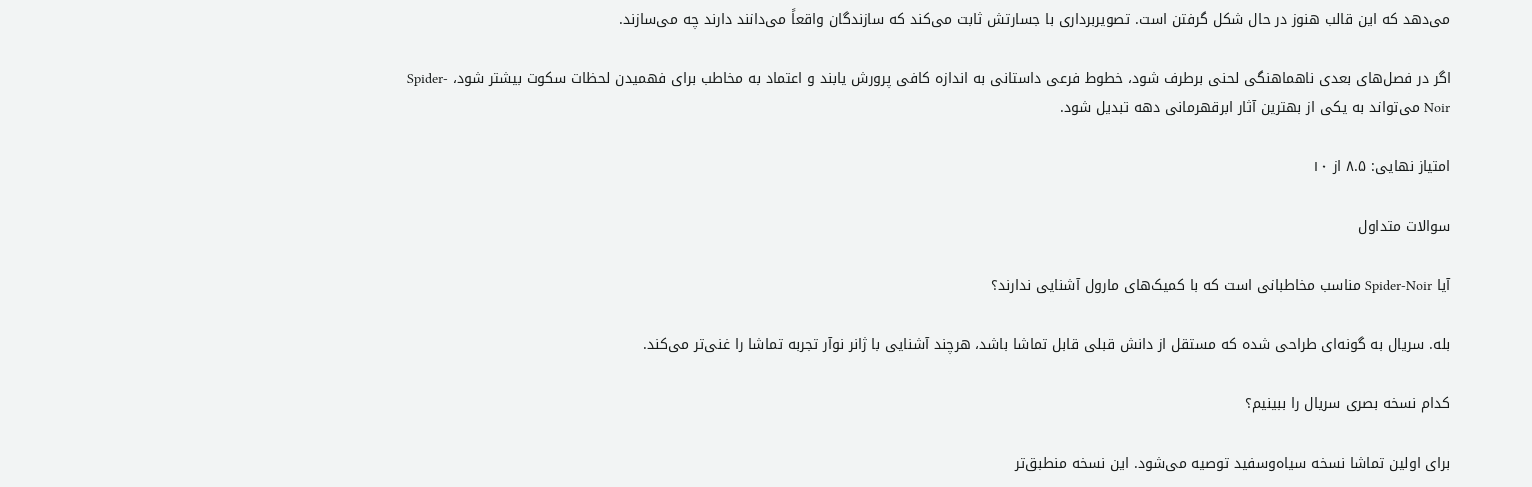می‌دهد که این قالب هنوز در حال شکل گرفتن است. تصویربرداری با جسارتش ثابت می‌کند که سازندگان واقعاً می‌دانند دارند چه می‌سازند.

اگر در فصل‌های بعدی ناهماهنگی لحنی برطرف شود، خطوط فرعی داستانی به اندازه کافی پرورش یابند و اعتماد به مخاطب برای فهمیدن لحظات سکوت بیشتر شود، Spider-Noir می‌تواند به یکی از بهترین آثار ابرقهرمانی دهه تبدیل شود.

امتیاز نهایی: ۸.۵ از ۱۰

سوالات متداول

آیا Spider-Noir مناسب مخاطبانی است که با کمیک‌های مارول آشنایی ندارند؟

بله. سریال به گونه‌ای طراحی شده که مستقل از دانش قبلی قابل تماشا باشد، هرچند آشنایی با ژانر نوآر تجربه تماشا را غنی‌تر می‌کند.

کدام نسخه بصری سریال را ببینیم؟

برای اولین تماشا نسخه سیاه‌وسفید توصیه می‌شود. این نسخه منطبق‌تر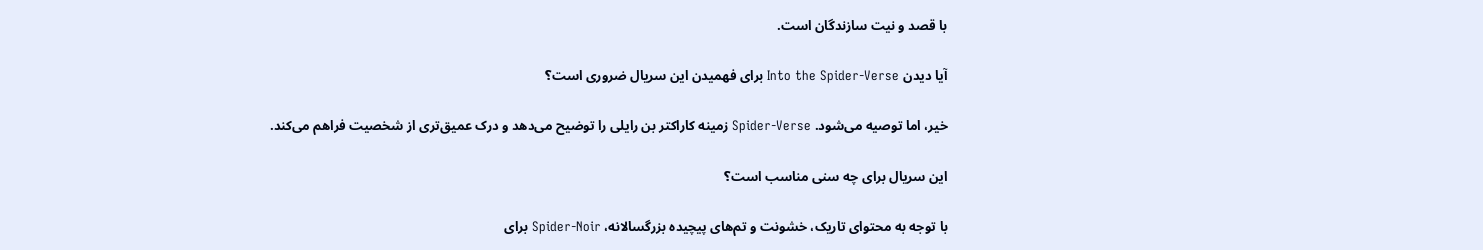با قصد و نیت سازندگان است.

آیا دیدن Into the Spider-Verse برای فهمیدن این سریال ضروری است؟

خیر، اما توصیه می‌شود. Spider-Verse زمینه کاراکتر بن رایلی را توضیح می‌دهد و درک عمیق‌تری از شخصیت فراهم می‌کند.

این سریال برای چه سنی مناسب است؟

با توجه به محتوای تاریک، خشونت و تم‌های پیچیده بزرگسالانه، Spider-Noir برای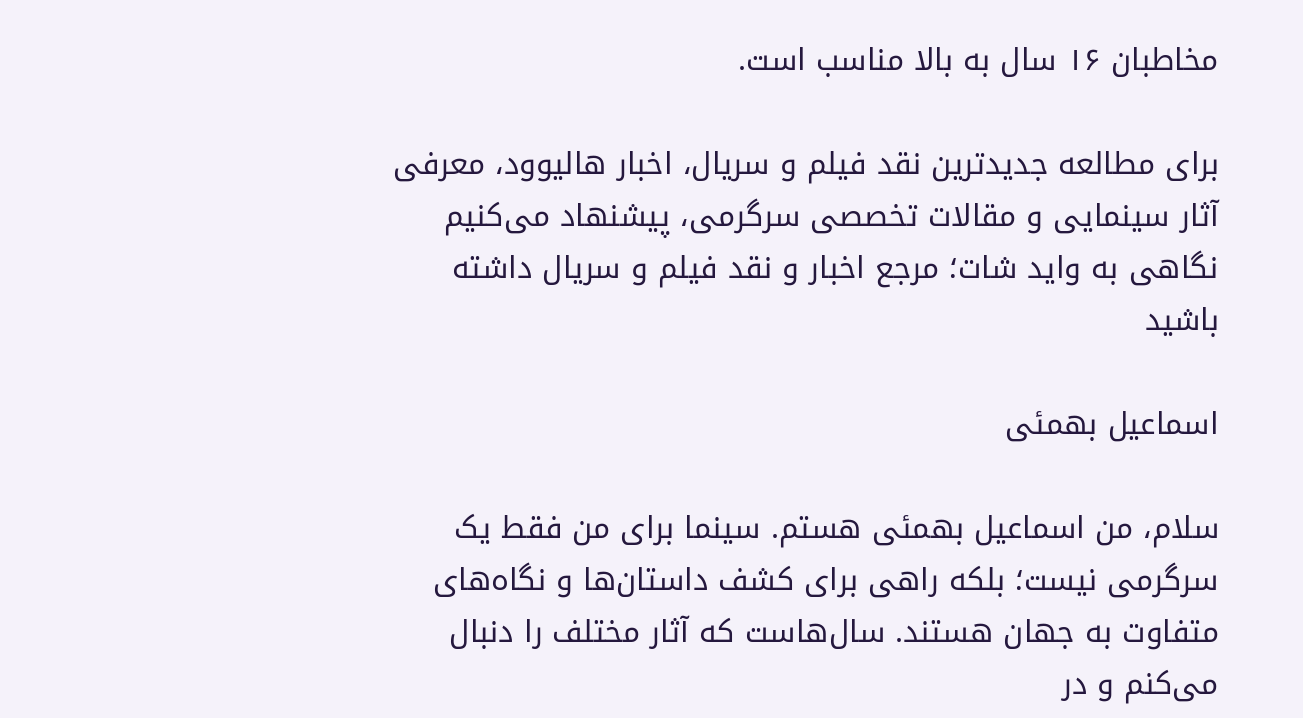مخاطبان ۱۶ سال به بالا مناسب است.

برای مطالعه جدیدترین نقد فیلم و سریال، اخبار هالیوود، معرفی آثار سینمایی و مقالات تخصصی سرگرمی، پیشنهاد می‌کنیم نگاهی به واید شات؛ مرجع اخبار و نقد فیلم و سریال داشته باشید

اسماعیل بهمئی

سلام، من اسماعیل بهمئی هستم. سینما برای من فقط یک سرگرمی نیست؛ بلکه راهی برای کشف داستان‌ها و نگاه‌های متفاوت به جهان هستند. سال‌هاست که آثار مختلف را دنبال می‌کنم و در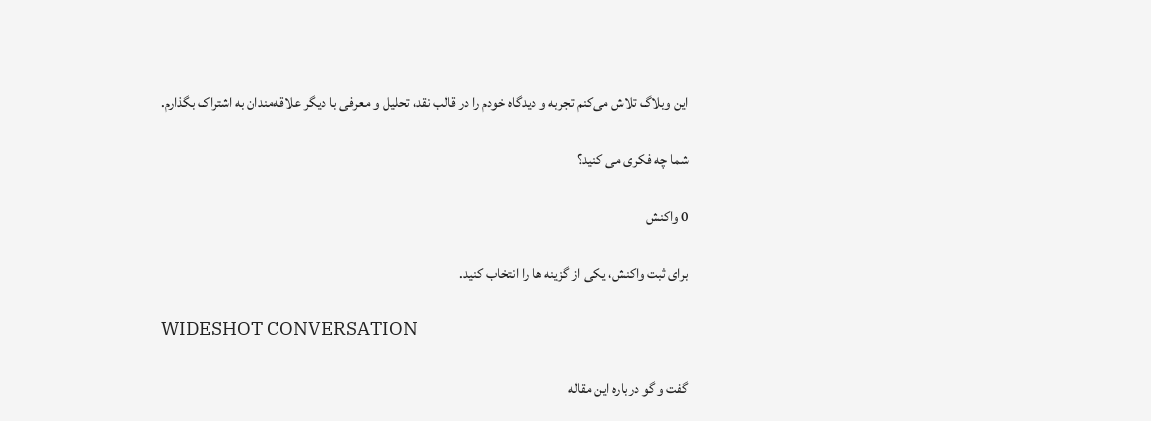این وبلاگ تلاش می‌کنم تجربه و دیدگاه خودم را در قالب نقد، تحلیل و معرفی با دیگر علاقه‌مندان به اشتراک بگذارم.

شما چه فکری می کنید؟

0 واکنش

برای ثبت واکنش، یکی از گزینه ها را انتخاب کنید.

WIDESHOT CONVERSATION

گفت و گو درباره این مقاله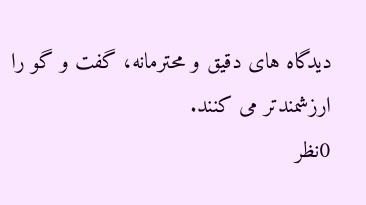دیدگاه های دقیق و محترمانه، گفت و گو را ارزشمندتر می کنند.
0نظر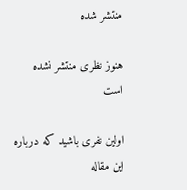منتشر شده

هنوز نظری منتشر نشده است

اولین نفری باشید که درباره این مقاله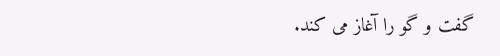گفت و گو را آغاز می کند.